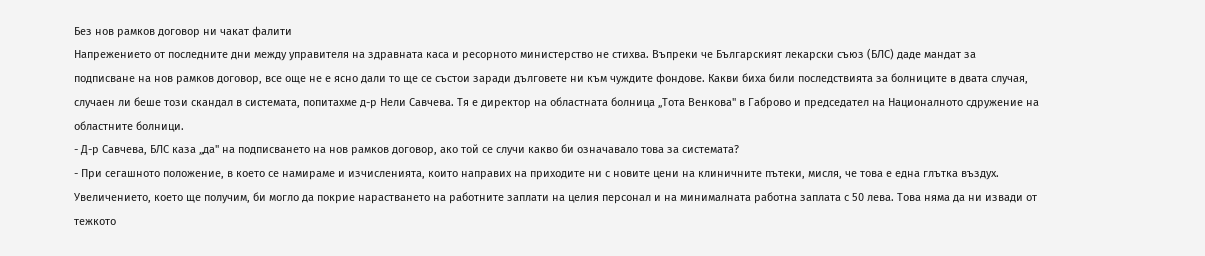Без нов рамков договор ни чакат фалити
Напрежението от последните дни между управителя на здравната каса и ресорното министерство не стихва. Въпреки че Българският лекарски съюз (БЛС) даде мандат за подписване на нов рамков договор, все още не е ясно дали то ще се състои заради дълговете ни към чуждите фондове. Какви биха били последствията за болниците в двата случая, случаен ли беше този скандал в системата, попитахме д-р Нели Савчева. Тя е директор на областната болница „Тота Венкова" в Габрово и председател на Националното сдружение на областните болници.
- Д-р Савчева, БЛС каза „да" на подписването на нов рамков договор, ако той се случи какво би означавало това за системата?
- При сегашното положение, в което се намираме и изчисленията, които направих на приходите ни с новите цени на клиничните пътеки, мисля, че това е една глътка въздух. Увеличението, което ще получим, би могло да покрие нарастването на работните заплати на целия персонал и на минималната работна заплата с 50 лева. Това няма да ни извади от тежкото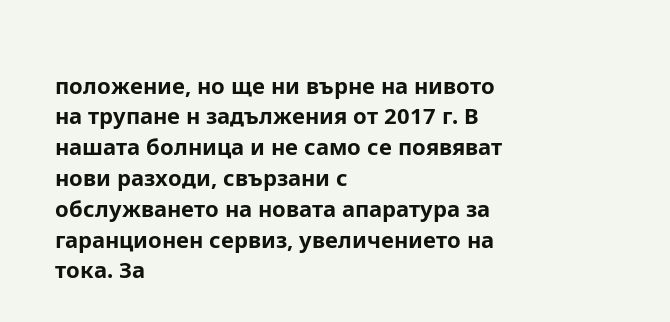положение, но ще ни върне на нивото на трупане н задължения от 2017 г. В нашата болница и не само се появяват нови разходи, свързани с обслужването на новата апаратура за гаранционен сервиз, увеличението на тока. За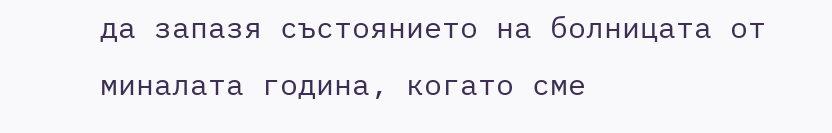да запазя състоянието на болницата от миналата година, когато сме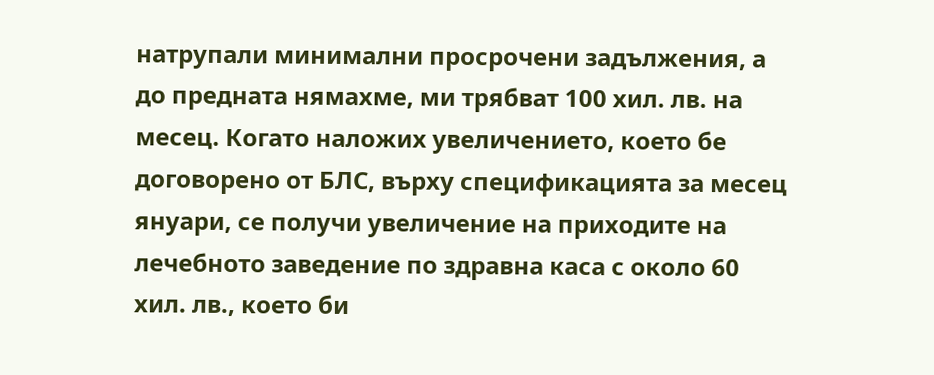натрупали минимални просрочени задължения, а до предната нямахме, ми трябват 100 хил. лв. на месец. Когато наложих увеличението, което бе договорено от БЛС, върху спецификацията за месец януари, се получи увеличение на приходите на лечебното заведение по здравна каса с около 60 хил. лв., което би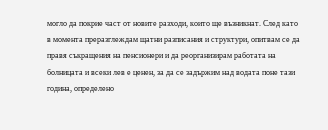могло да покрие част от новите разходи, които ще възникнат. След като в момента преразглеждам щатни разписания и структури, опитвам се да правя съкращения на пенсионери и да реорганизирам работата на болницата и всеки лев е ценен, за да се задържим над водата поне тази година, определено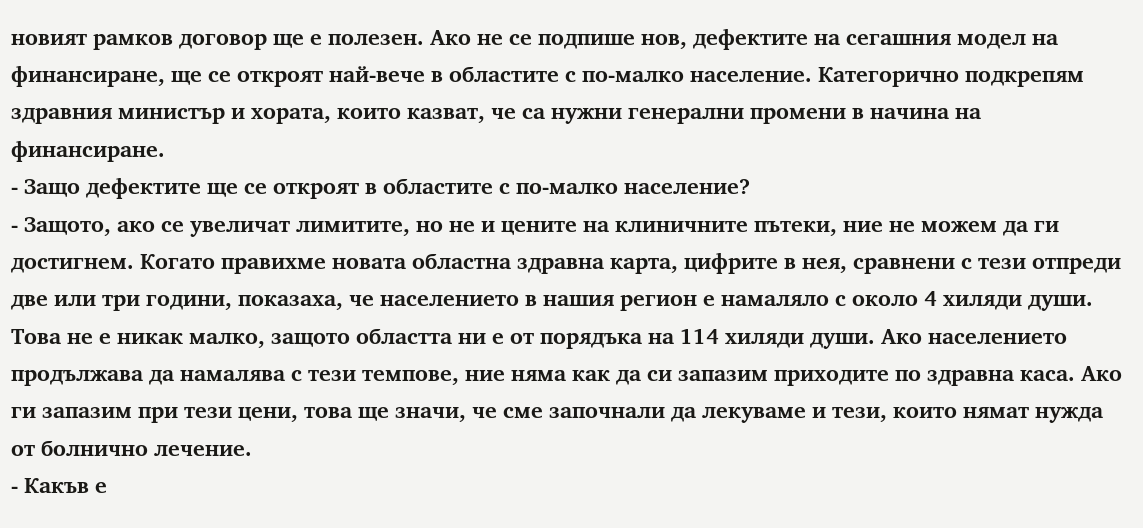новият рамков договор ще е полезен. Ако не се подпише нов, дефектите на сегашния модел на финансиране, ще се откроят най-вече в областите с по-малко население. Категорично подкрепям здравния министър и хората, които казват, че са нужни генерални промени в начина на финансиране.
- Защо дефектите ще се откроят в областите с по-малко население?
- Защото, ако се увеличат лимитите, но не и цените на клиничните пътеки, ние не можем да ги достигнем. Когато правихме новата областна здравна карта, цифрите в нея, сравнени с тези отпреди две или три години, показаха, че населението в нашия регион е намаляло с около 4 хиляди души. Това не е никак малко, защото областта ни е от порядъка на 114 хиляди души. Ако населението продължава да намалява с тези темпове, ние няма как да си запазим приходите по здравна каса. Ако ги запазим при тези цени, това ще значи, че сме започнали да лекуваме и тези, които нямат нужда от болнично лечение.
- Какъв е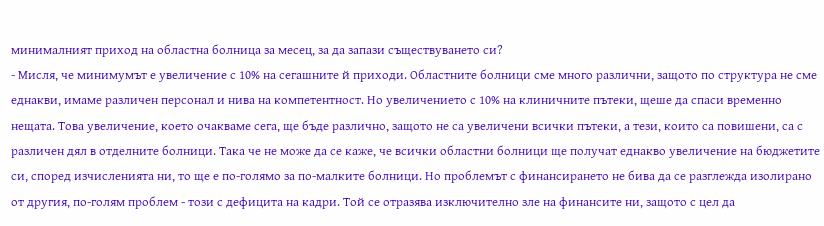минималният приход на областна болница за месец, за да запази съществуването си?
- Мисля, че минимумът е увеличение с 10% на сегашните й приходи. Областните болници сме много различни, защото по структура не сме еднакви, имаме различен персонал и нива на компетентност. Но увеличението с 10% на клиничните пътеки, щеше да спаси временно нещата. Това увеличение, което очакваме сега, ще бъде различно, защото не са увеличени всички пътеки, а тези, които са повишени, са с различен дял в отделните болници. Така че не може да се каже, че всички областни болници ще получат еднакво увеличение на бюджетите си, според изчисленията ни, то ще е по-голямо за по-малките болници. Но проблемът с финансирането не бива да се разглежда изолирано от другия, по-голям проблем - този с дефицита на кадри. Той се отразява изключително зле на финансите ни, защото с цел да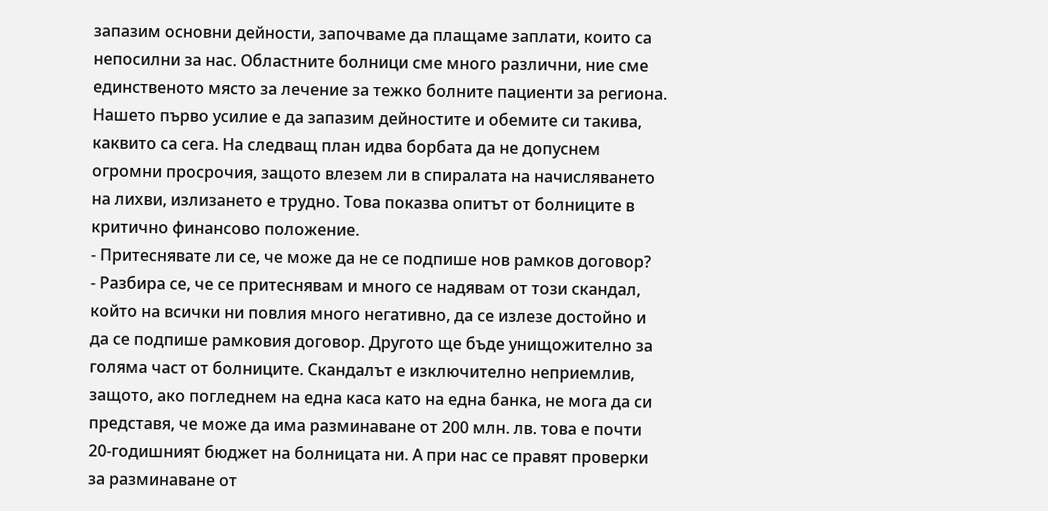запазим основни дейности, започваме да плащаме заплати, които са непосилни за нас. Областните болници сме много различни, ние сме единственото място за лечение за тежко болните пациенти за региона. Нашето първо усилие е да запазим дейностите и обемите си такива, каквито са сега. На следващ план идва борбата да не допуснем огромни просрочия, защото влезем ли в спиралата на начисляването на лихви, излизането е трудно. Това показва опитът от болниците в критично финансово положение.
- Притеснявате ли се, че може да не се подпише нов рамков договор?
- Разбира се, че се притеснявам и много се надявам от този скандал, който на всички ни повлия много негативно, да се излезе достойно и да се подпише рамковия договор. Другото ще бъде унищожително за голяма част от болниците. Скандалът е изключително неприемлив, защото, ако погледнем на една каса като на една банка, не мога да си представя, че може да има разминаване от 200 млн. лв. това е почти 20-годишният бюджет на болницата ни. А при нас се правят проверки за разминаване от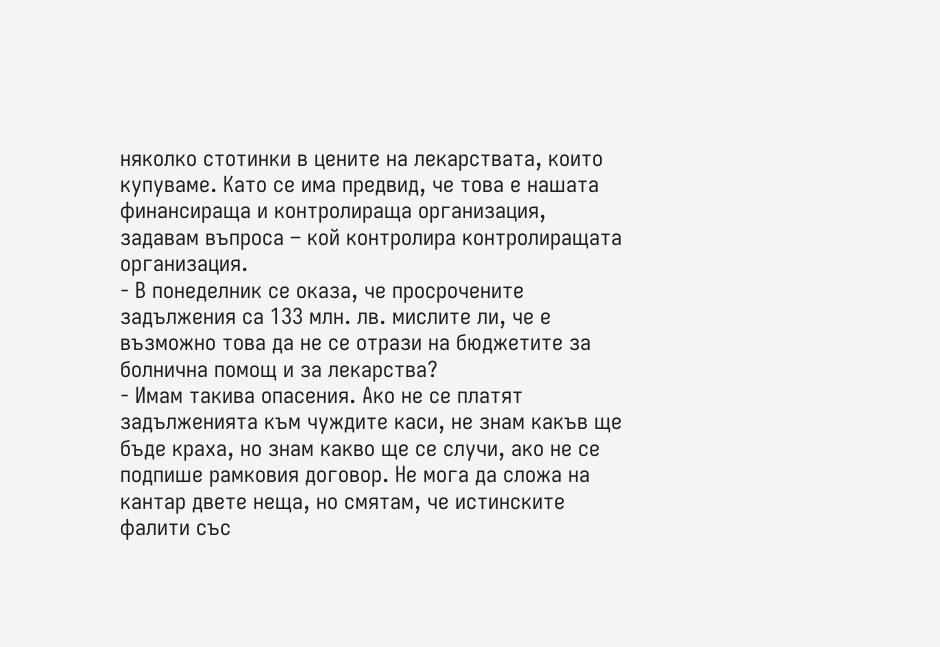няколко стотинки в цените на лекарствата, които купуваме. Като се има предвид, че това е нашата финансираща и контролираща организация, задавам въпроса – кой контролира контролиращата организация.
- В понеделник се оказа, че просрочените задължения са 133 млн. лв. мислите ли, че е възможно това да не се отрази на бюджетите за болнична помощ и за лекарства?
- Имам такива опасения. Ако не се платят задълженията към чуждите каси, не знам какъв ще бъде краха, но знам какво ще се случи, ако не се подпише рамковия договор. Не мога да сложа на кантар двете неща, но смятам, че истинските фалити със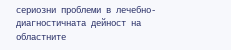сериозни проблеми в лечебно-диагностичната дейност на областните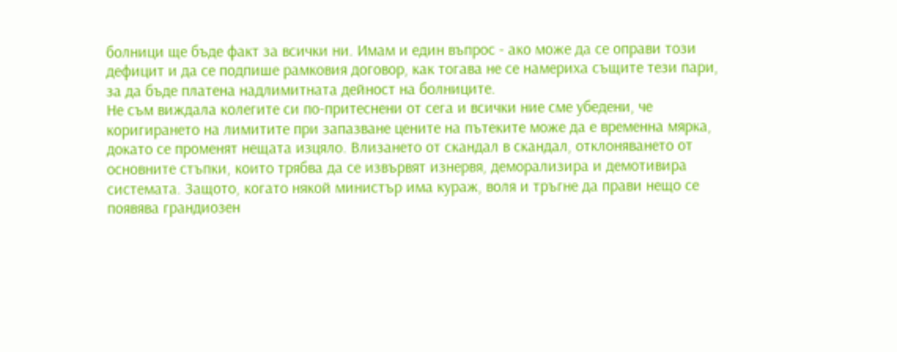болници ще бъде факт за всички ни. Имам и един въпрос - ако може да се оправи този дефицит и да се подпише рамковия договор, как тогава не се намериха същите тези пари, за да бъде платена надлимитната дейност на болниците.
Не съм виждала колегите си по-притеснени от сега и всички ние сме убедени, че коригирането на лимитите при запазване цените на пътеките може да е временна мярка, докато се променят нещата изцяло. Влизането от скандал в скандал, отклоняването от основните стъпки, които трябва да се извървят изнервя, деморализира и демотивира системата. Защото, когато някой министър има кураж, воля и тръгне да прави нещо се появява грандиозен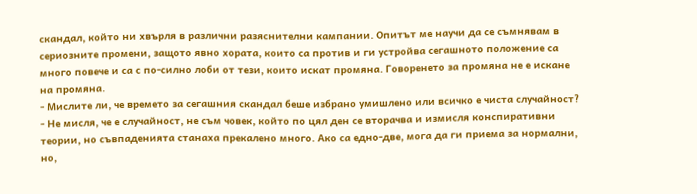скандал, който ни хвърля в различни разяснителни кампании. Опитът ме научи да се съмнявам в сериозните промени, защото явно хората, които са против и ги устройва сегашното положение са много повече и са с по-силно лоби от тези, които искат промяна. Говоренето за промяна не е искане на промяна.
- Мислите ли, че времето за сегашния скандал беше избрано умишлено или всичко е чиста случайност?
- Не мисля, че е случайност, не съм човек, който по цял ден се вторачва и измисля конспиративни теории, но съвпаденията станаха прекалено много. Ако са едно-две, мога да ги приема за нормални, но,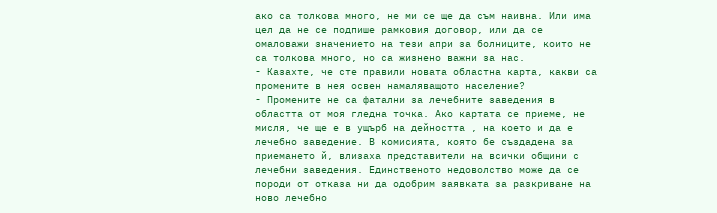ако са толкова много, не ми се ще да съм наивна. Или има цел да не се подпише рамковия договор, или да се омаловажи значението на тези апри за болниците, които не са толкова много, но са жизнено важни за нас.
- Казахте, че сте правили новата областна карта, какви са промените в нея освен намаляващото население?
- Промените не са фатални за лечебните заведения в областта от моя гледна точка. Ако картата се приеме, не мисля, че ще е в ущърб на дейността , на което и да е лечебно заведение. В комисията, която бе създадена за приемането й, влизаха представители на всички общини с лечебни заведения. Единственото недоволство може да се породи от отказа ни да одобрим заявката за разкриване на ново лечебно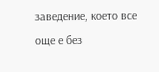заведение, което все още е без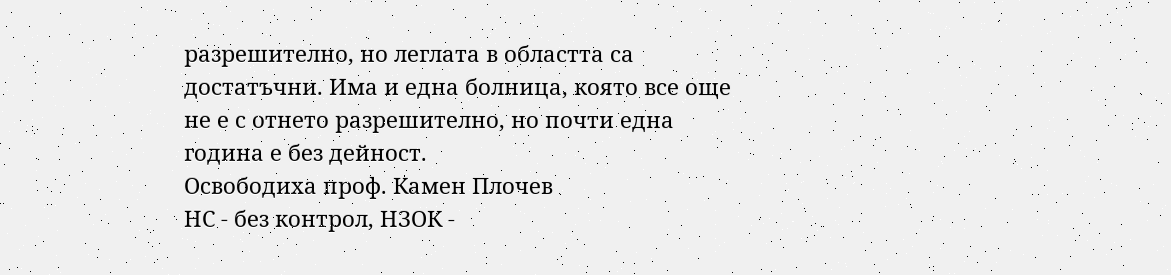разрешително, но леглата в областта са достатъчни. Има и една болница, която все още не е с отнето разрешително, но почти една година е без дейност.
Освободиха проф. Камен Плочев
НС - без контрол, НЗОК -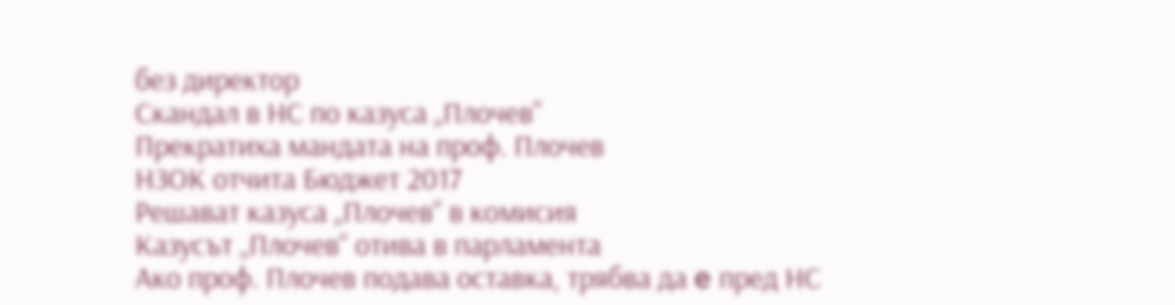без директор
Скандал в НС по казуса „Плочев”
Прекратиха мандата на проф. Плочев
НЗОК отчита Бюджет 2017
Решават казуса „Плочев“ в комисия
Казусът „Плочев“ отива в парламента
Ако проф. Плочев подава оставка, трябва да e пред НС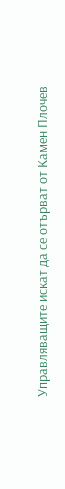Управляващите искат да се отърват от Камен Плочев